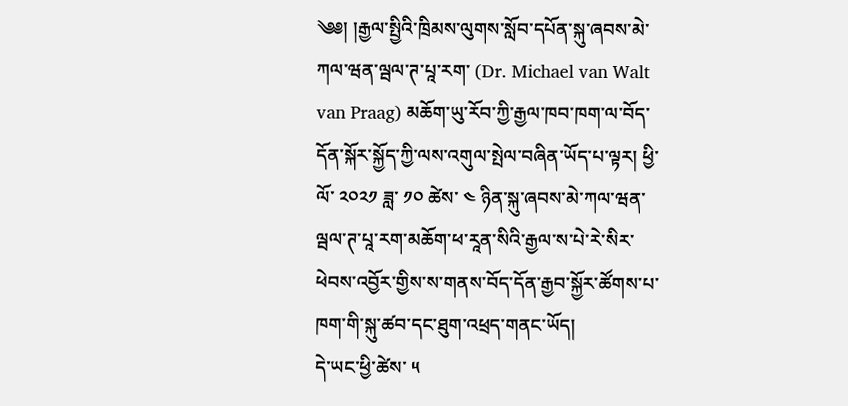༄༅། །རྒྱལ་སྤྱིའི་ཁྲིམས་ལུགས་སློབ་དཔོན་སྐུ་ཞབས་མེ་ཀལ་ཝན་ལྦལ་ཊ་པཱ་རག་ (Dr. Michael van Walt van Praag) མཆོག་ཡུ་རོབ་ཀྱི་རྒྱལ་ཁབ་ཁག་ལ་བོད་དོན་སྐོར་སྐྱོད་ཀྱི་ལས་འགུལ་སྤེལ་བཞིན་ཡོད་པ་ལྟར། ཕྱི་ལོ་ ༢༠༢༡ ཟླ་ ༡༠ ཚེས་ ༤ ཉིན་སྐུ་ཞབས་མེ་ཀལ་ཝན་ལྦལ་ཊ་པཱ་རག་མཆོག་ཕ་རཱན་སིའི་རྒྱལ་ས་པེ་རེ་སིར་ཕེབས་འབྱོར་གྱིས་ས་གནས་བོད་དོན་རྒྱབ་སྐྱོར་ཚོགས་པ་ཁག་གི་སྐུ་ཚབ་དང་ཐུག་འཕྲད་གནང་ཡོད།
དེ་ཡང་ཕྱི་ཚེས་ ༥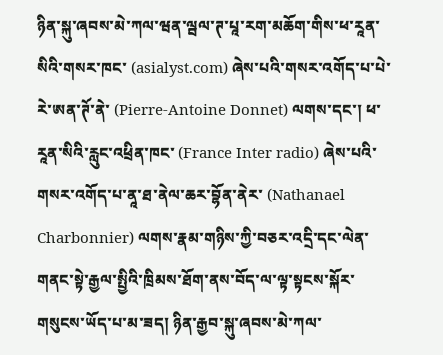ཉིན་སྐུ་ཞབས་མེ་ཀལ་ཝན་ལྦལ་ཊ་པཱ་རག་མཆོག་གིས་ཕ་རཱན་སིའི་གསར་ཁང་ (asialyst.com) ཞེས་པའི་གསར་འགོད་པ་པེ་རེ་ཨན་ཊོ་ནེ་ (Pierre-Antoine Donnet) ལགས་དང་། ཕ་རཱན་སིའི་རླུང་འཕྲིན་ཁང་ (France Inter radio) ཞེས་པའི་གསར་འགོད་པ་ནཱ་ཐ་ནེལ་ཆར་བྷོན་ནེར་ (Nathanael Charbonnier) ལགས་རྣམ་གཉིས་ཀྱི་བཅར་འདྲི་དང་ལེན་གནང་སྟེ་རྒྱལ་སྤྱིའི་ཁྲིམས་ཐོག་ནས་བོད་ལ་ལྟ་སྟངས་སྐོར་གསུངས་ཡོད་པ་མ་ཟད། ཉིན་རྒྱབ་སྐུ་ཞབས་མེ་ཀལ་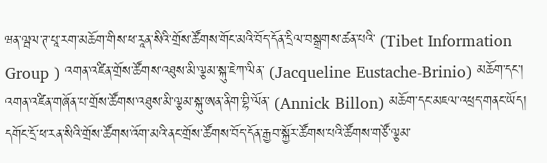ཝན་ལྦལ་ཊ་པཱ་རག་མཆོག་གིས་ཕ་རཱན་སིའི་གྲོས་ཚོགས་གོང་མའི་བོད་དོན་དྲིལ་བསྒྲགས་ཚན་པའི་ (Tibet Information Group ) འགན་འཛིན་གྲོས་ཚོགས་འཐུས་མི་ལྕམ་སྐུ་ཇེཀ་ལིན་ (Jacqueline Eustache-Brinio) མཆོག་དང་། འགན་འཛིན་གཞོན་པ་གྲོས་ཚོགས་འཐུས་མི་ལྕམ་སྐུ་ཨན་ནིག་བྷི་ལོན་ (Annick Billon) མཆོག་དང་མཇལ་འཕྲད་གནང་ཡོད། དགོང་དྲོ་ཕ་རན་སིའི་གྲོས་ཚོགས་འོག་མའི་ནང་གྲོས་ཚོགས་བོད་དོན་རྒྱབ་སྐྱོར་ཚོགས་པའི་ཚོགས་གཙོ་ལྕམ་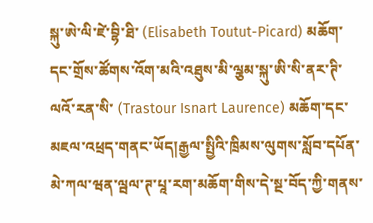སྐུ་ཨེ་ལི་ཛེ་བྷི་ཐི་ (Elisabeth Toutut-Picard) མཆོག་དང་གྲོས་ཚོགས་འོག་མའི་འཐུས་མི་ལྕམ་སྐུ་ཨི་སི་ནར་ཊི་ལའོ་རན་སི་ (Trastour Isnart Laurence) མཆོག་དང་མཇལ་འཕྲད་གནང་ཡོད།རྒྱལ་སྤྱིའི་ཁྲིམས་ལུགས་སློབ་དཔོན་མེ་ཀལ་ཝན་ལྦལ་ཊ་པཱ་རག་མཆོག་གིས་དེ་སྔ་བོད་ཀྱི་གནས་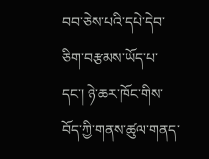བབ་ཅེས་པའི་དཔེ་དེབ་ཅིག་བརྩམས་ཡོད་པ་དང་། ཉེ་ཆར་ཁོང་གིས་བོད་ཀྱི་གནས་ཚུལ་གནད་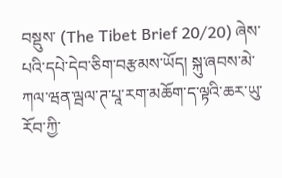བསྡུས་ (The Tibet Brief 20/20) ཞེས་པའི་དཔེ་དེབ་ཅིག་བརྩམས་ཡོད། སྐུ་ཞབས་མེ་ཀལ་ཝན་ལྦལ་ཊ་པཱ་རག་མཆོག་ད་ལྟའི་ཆར་ཡུ་རོབ་ཀྱི་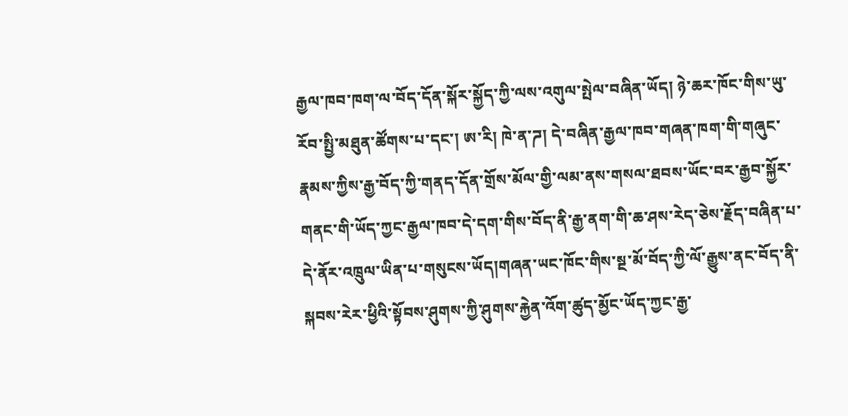རྒྱལ་ཁབ་ཁག་ལ་བོད་དོན་སྐོར་སྐྱོད་ཀྱི་ལས་འགུལ་སྤེལ་བཞིན་ཡོད། ཉེ་ཆར་ཁོང་གིས་ཡུ་རོབ་སྤྱི་མཐུན་ཚོགས་པ་དང་། ཨ་རི། ཁེ་ན་ཌ། དེ་བཞིན་རྒྱལ་ཁབ་གཞན་ཁག་གི་གཞུང་རྣམས་ཀྱིས་རྒྱ་བོད་ཀྱི་གནད་དོན་གྲོས་མོལ་གྱི་ལམ་ནས་གསལ་ཐབས་ཡོང་བར་རྒྱབ་སྐྱོར་གནང་གི་ཡོད་ཀྱང་རྒྱལ་ཁབ་དེ་དག་གིས་བོད་ནི་རྒྱ་ནག་གི་ཆ་ཤས་རེད་ཅེས་རྗོད་བཞིན་པ་དེ་ནོར་འཁྲུལ་ཡིན་པ་གསུངས་ཡོད།གཞན་ཡང་ཁོང་གིས་སྔ་མོ་བོད་ཀྱི་ལོ་རྒྱུས་ནང་བོད་ནི་སྐབས་རེར་ཕྱིའི་སྟོབས་ཤུགས་ཀྱི་ཤུགས་རྐྱེན་འོག་ཚུད་མྱོང་ཡོད་ཀྱང་རྒྱ་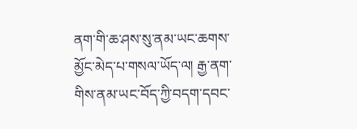ནག་གི་ཆ་ཤས་སུ་ནམ་ཡང་ཆགས་མྱོང་མེད་པ་གསལ་ཡོད་ལ། རྒྱ་ནག་གིས་ནམ་ཡང་བོད་ཀྱི་བདག་དབང་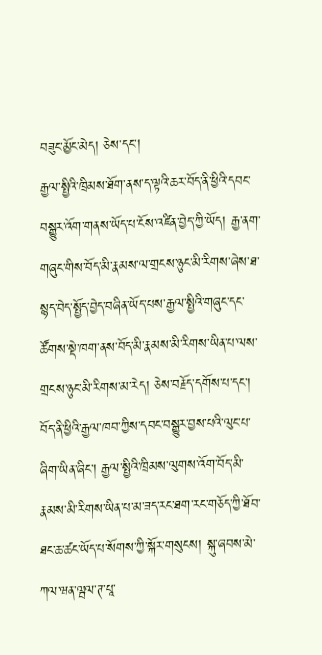བཟུང་མྱོང་མེད། ཅེས་དང་།
རྒྱལ་སྤྱིའི་ཁྲིམས་ཐོག་ནས་ད་ལྟའི་ཆར་བོད་ནི་ཕྱིའི་དབང་བསྒྱུར་འོག་གནས་ཡོད་པ་ངོས་འཛིན་བྱེད་ཀྱི་ཡོད། རྒྱ་ནག་གཞུང་གིས་བོད་མི་རྣམས་ལ་གྲངས་ཉུང་མི་རིགས་ཞེས་ཐ་སྙད་བེད་སྤྱོད་བྱེད་བཞིན་ཡོད་པས་རྒྱལ་སྤྱིའི་གཞུང་དང་ཚོགས་སྡེ་ཁག་ནས་བོད་མི་རྣམས་མི་རིགས་ཡིན་པ་ལས་གྲངས་ཉུང་མི་རིགས་མ་རེད། ཅེས་བརྗོད་དགོས་པ་དང་། བོད་ནི་ཕྱིའི་རྒྱལ་ཁབ་ཀྱིས་དབང་བསྒྱུར་བྱས་པའི་ལུང་པ་ཞིག་ཡིན་ཞིང་། རྒྱལ་སྤྱིའི་ཁྲིམས་ལུགས་འོག་བོད་མི་རྣམས་མི་རིགས་ཡིན་པ་མ་ཟད་རང་ཐག་རང་གཅོད་ཀྱི་ཐོབ་ཐང་ཆ་ཚང་ཡོད་པ་སོགས་ཀྱི་སྐོར་གསུངས། སྐུ་ཞབས་མེ་ཀལ་ཝན་ལྦལ་ཊ་པཱ་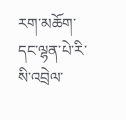རག་མཆོག་དང་ལྷན་པེ་རི་སི་འབྲེལ་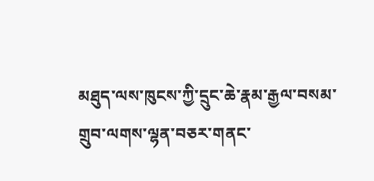མཐུད་ལས་ཁུངས་ཀྱི་དྲུང་ཆེ་རྣམ་རྒྱལ་བསམ་གྲུབ་ལགས་ལྷན་བཅར་གནང་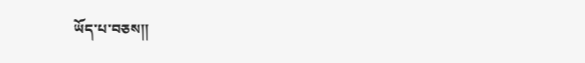ཡོད་པ་བཅས།།